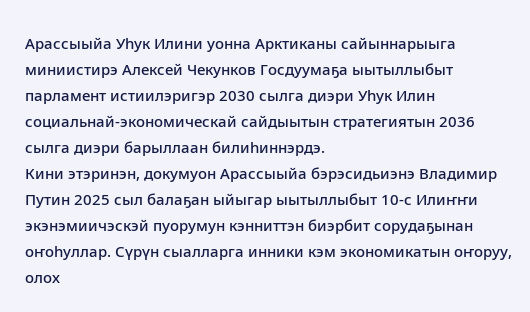Арассыыйа Уһук Илини уонна Арктиканы сайыннарыыга миниистирэ Алексей Чекунков Госдуумаҕа ыытыллыбыт парламент истиилэригэр 2030 сылга диэри Уһук Илин социальнай-экономическай сайдыытын стратегиятын 2036 сылга диэри барыллаан билиһиннэрдэ.
Кини этэринэн, докумуон Арассыыйа бэрэсидьиэнэ Владимир Путин 2025 сыл балаҕан ыйыгар ыытыллыбыт 10-с Илиҥҥи экэнэмиичэскэй пуорумун кэнниттэн биэрбит сорудаҕынан оҥоһуллар. Сүрүн сыалларга инники кэм экономикатын оҥоруу, олох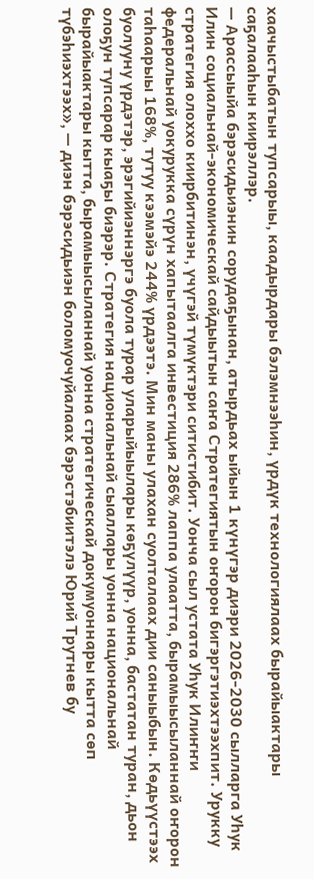хаачыстыбатын тупсарыы, каадырдары бэлэмнээһин, үрдүк технологиялаах бырайыактары саҕалааһын киирэллэр.
— Арассыыйа бэрэсидьиэнин сорудаҕынан, атырдьах ыйын 1 күнүгэр диэри 2026-2030 сылларга Уһук Илин социальнай-экономическай сайдыытын саҥа Стратегиятын оҥорон бигэргэтиэхтээхпит. Урукку стратегия олоххо киирбитинэн, үчүгэй түмүктэри ситистибит. Уонча сыл устата Уһук Илиҥҥи федеральнай уокурукка сүрүн хапытаалга инвестиция 286% лаппа улаатта, бырамыысыланнай оҥорон таһаарыы 168%, тутуу кээмэйэ 244% үрдээтэ. Мин маны улахан суолталаах дии саныыбын. Көдьүүстээх буолууну үрдэтэр, эрэгийиэннэргэ буола турар уларыйыылары көҕүлүүр, уонна, бастатан туран, дьон олоҕун тупсарар кыаҕы биэрэр. Стратегия национальнай сыаллары уонна национальнай бырайыактары кытта, бырамыысыланнай уонна стратегическай докумуоннары кытта сөп түбэһиэхтээх», — диэн бэрэсидьиэн боломуочуйалаах бэрэстэбиитэлэ Юрий Трутнев бу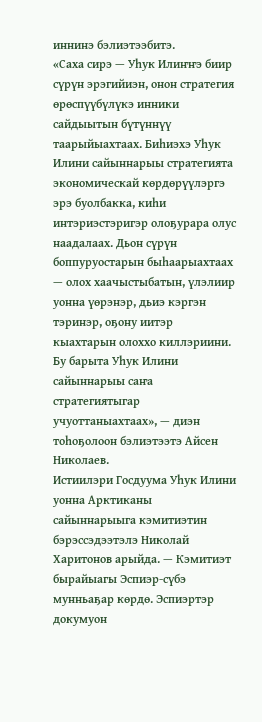иннинэ бэлиэтээбитэ.
«Саха сирэ — Уһук Илиҥҥэ биир сүрүн эрэгийиэн, онон стратегия өрөспүүбүлүкэ инники сайдыытын бүтүннүү таарыйыахтаах. Биһиэхэ Уһук Илини сайыннарыы стратегията экономическай көрдөрүүлэргэ эрэ буолбакка, киһи интэриэстэригэр олоҕурара олус наадалаах. Дьон сүрүн боппуруостарын быһаарыахтаах — олох хаачыстыбатын, үлэлиир уонна үөрэнэр, дьиэ кэргэн тэринэр, оҕону иитэр кыахтарын олоххо киллэриини. Бу барыта Уһук Илини сайыннарыы саҥа стратегиятыгар учуоттаныахтаах», — диэн тоһоҕолоон бэлиэтээтэ Айсен Николаев.
Истиилэри Госдуума Уһук Илини уонна Арктиканы сайыннарыыга кэмитиэтин бэрэссэдээтэлэ Николай Харитонов арыйда. — Кэмитиэт бырайыагы Эспиэр-сүбэ мунньаҕар көрдө. Эспиэртэр докумуон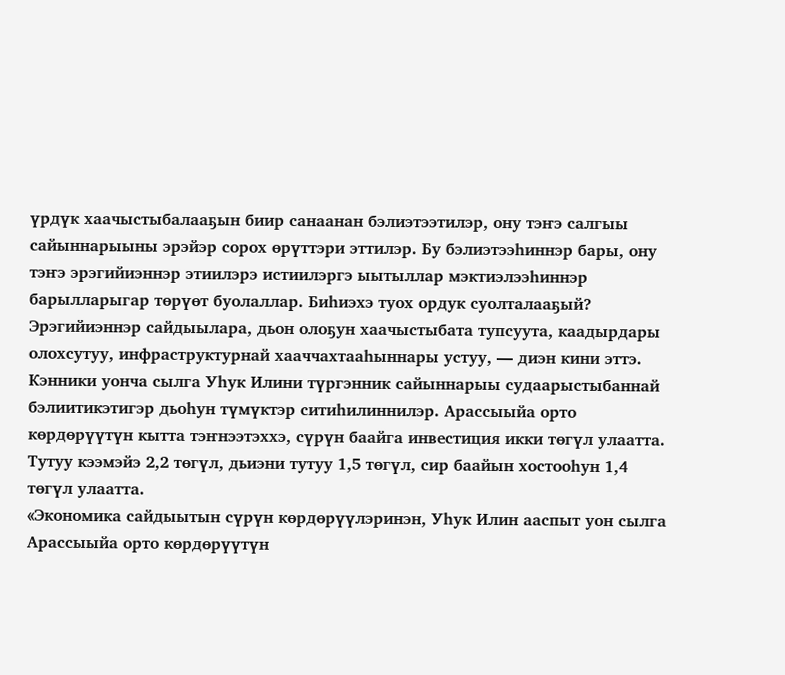үрдүк хаачыстыбалааҕын биир санаанан бэлиэтээтилэр, ону тэҥэ салгыы сайыннарыыны эрэйэр сорох өрүттэри эттилэр. Бу бэлиэтээһиннэр бары, ону тэҥэ эрэгийиэннэр этиилэрэ истиилэргэ ыытыллар мэктиэлээһиннэр барылларыгар төрүөт буолаллар. Биһиэхэ туох ордук суолталааҕый? Эрэгийиэннэр сайдыылара, дьон олоҕун хаачыстыбата тупсуута, каадырдары олохсутуу, инфраструктурнай хааччахтааһыннары устуу, — диэн кини эттэ.
Кэнники уонча сылга Уһук Илини түргэнник сайыннарыы судаарыстыбаннай бэлиитикэтигэр дьоһун түмүктэр ситиһилиннилэр. Арассыыйа орто көрдөрүүтүн кытта тэҥнээтэххэ, сүрүн баайга инвестиция икки төгүл улаатта. Тутуу кээмэйэ 2,2 төгүл, дьиэни тутуу 1,5 төгүл, сир баайын хостооһун 1,4 төгүл улаатта.
«Экономика сайдыытын сүрүн көрдөрүүлэринэн, Уһук Илин ааспыт уон сылга Арассыыйа орто көрдөрүүтүн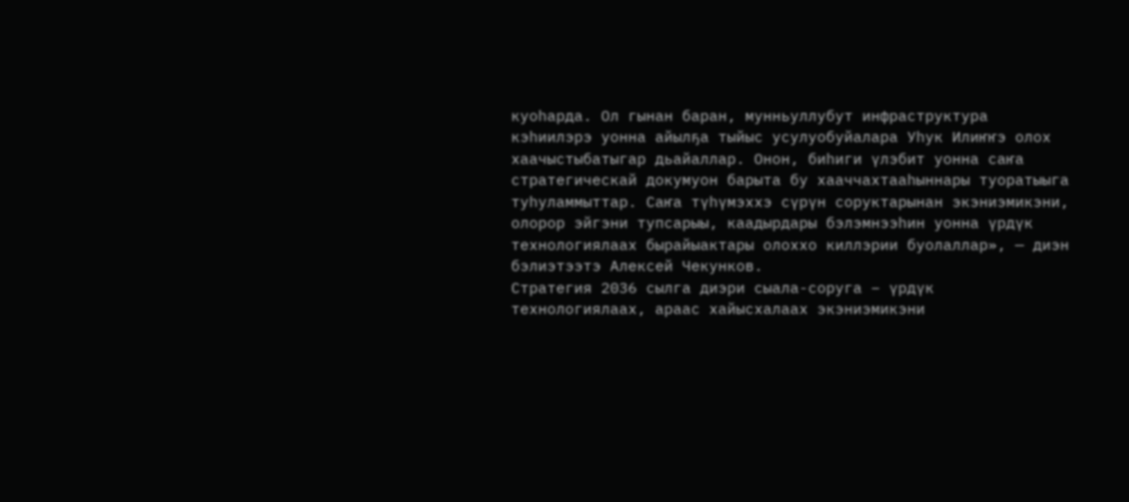куоһарда. Ол гынан баран, мунньуллубут инфраструктура кэһиилэрэ уонна айылҕа тыйыс усулуобуйалара Уһук Илиҥҥэ олох хаачыстыбатыгар дьайаллар. Онон, биһиги үлэбит уонна саҥа стратегическай докумуон барыта бу хааччахтааһыннары туоратыыга туһуламмыттар. Саҥа түһүмэххэ сүрүн соруктарынан экэниэмикэни, олорор эйгэни тупсарыы, каадырдары бэлэмнээһин уонна үрдүк технологиялаах бырайыактары олоххо киллэрии буолаллар», — диэн бэлиэтээтэ Алексей Чекунков.
Стратегия 2036 сылга диэри сыала-соруга – үрдүк технологиялаах, араас хайысхалаах экэниэмикэни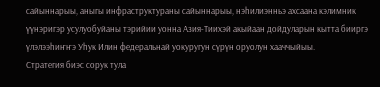сайыннарыы, аныгы инфраструктураны сайыннарыы, нэһилиэнньэ ахсаана кэлимник үүнэригэр усулуобуйаны тэрийии уонна Азия-Тиихэй акыйаан дойдуларын кытта бииргэ үлэлээһиҥҥэ Уһук Илин федеральнай уокуругун сүрүн оруолун хааччыйыы.
Стратегия биэс сорук тула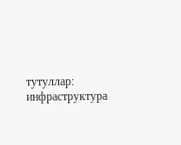тутуллар: инфраструктура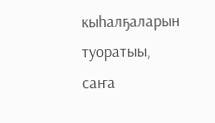кыһалҕаларын туоратыы, саҥа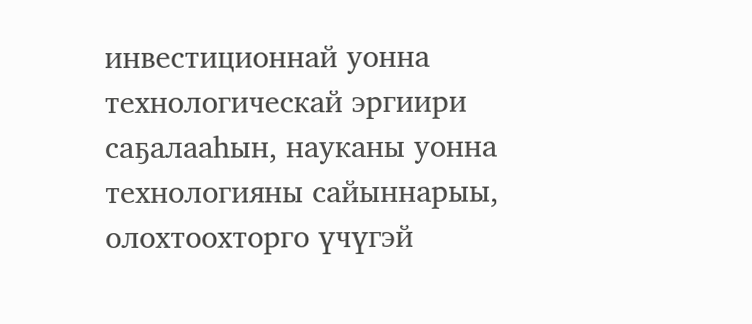инвестиционнай уонна технологическай эргиири саҕалааһын, науканы уонна технологияны сайыннарыы, олохтоохторго үчүгэй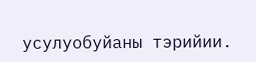усулуобуйаны тэрийии.